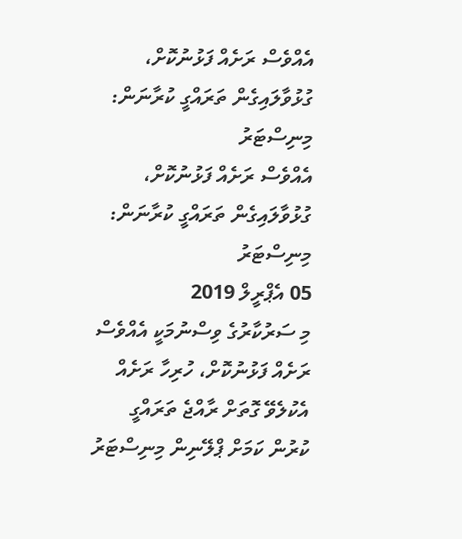އެއްވެސް ރަށެއް ފަޅުނުކޮށް، ގުޅުވާލައިގެން ތަރައްގީ ކުރާނަން: މިނިސްޓަރު
އެއްވެސް ރަށެއް ފަޅުނުކޮށް، ގުޅުވާލައިގެން ތަރައްގީ ކުރާނަން: މިނިސްޓަރު
05 އެޕްރީލް 2019
މި ސަރުކާރުގެ ވިސްނުމަކީ އެއްވެސް ރަށެއް ފަޅުނުކޮށް، ހުރިހާ ރަށެއް އެކުލެވޭ ގޮތަށް ރާއްޖެ ތަރައްގީ ކުރުން ކަމަށް ޕްލޭނިން މިނިސްޓަރު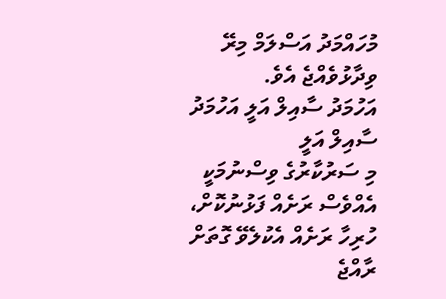މުހައްމަދު އަސްލަމް މިރޭ ވިދާޅުވެއްޖެ އެވެ.
އަހުމަދު ސާއިލް އަލީ އަހުމަދު ސާއިލް އަލީ
މި ސަރުކާރުގެ ވިސްނުމަކީ އެއްވެސް ރަށެއް ފަޅުނުކޮށް، ހުރިހާ ރަށެއް އެކުލެވޭ ގޮތަށް ރާއްޖެ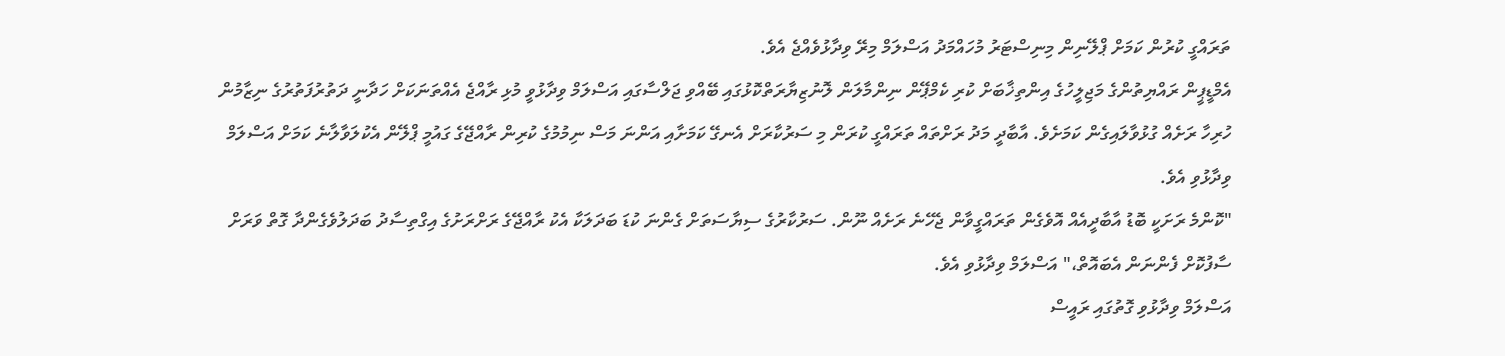ތަރައްގީ ކުރުން ކަމަށް ޕްލޭނިން މިނިސްޓަރު މުހައްމަދު އަސްލަމް މިރޭ ވިދާޅުވެއްޖެ އެވެ.
އެމްޑީޕީން ރައްޔިތުންގެ މަޖިލީހުގެ އިންތިޚާބަށް ކުރި ކެމްޕޭން ނިންމާލަން ލޮނުޒިޔާރަތްކޮޅުގައި ބޭއްވި ޖަލްސާގައި އަސްލަމް ވިދާޅުވީ މުޅި ރާއްޖެ އެއްތަނަކަށް ހަދާނީ ދަތުރުފަތުރުގެ ނިޒާމުން ހުރިހާ ރަށެއް ގުޅުވާލައިގެން ކަމަށެވެ. އާބާދީ މަދު ރަށްތައް ތަރައްގީ ކުރަން މި ސަރުކާރަށް އެނގޭ ކަމަށާއި އަންނަ މަސް ނިމުމުގެ ކުރިން ރާއްޖޭގެ ގައުމީ ޕްލޭން އެކުލަވާލާނެ ކަމަށް އަސްލަމް ވިދާޅުވި އެވެ.
"ކޮންމެ ރަށަކީ ބޮޑު އާބާދީއެއް އޮވެގެން ތަރައްގީވާން ޖެހޭނެ ރަށެއް ނޫން. ސަރުކާރުގެ ސިޔާސަތަށް ގެންނަ ކުޑަ ބަދަލަކާ އެކު ރާއްޖޭގެ ރަށްރަށުގެ އިގްތިސާދު ބަދަލުވެގެންދާ ގޮތް ވަރަށް ސާފުކޮށް ފެންނަން އެބައޮތް،" އަސްލަމް ވިދާޅުވި އެވެ.
އަސްލަމް ވިދާޅުވި ގޮތުގައި ރައީސް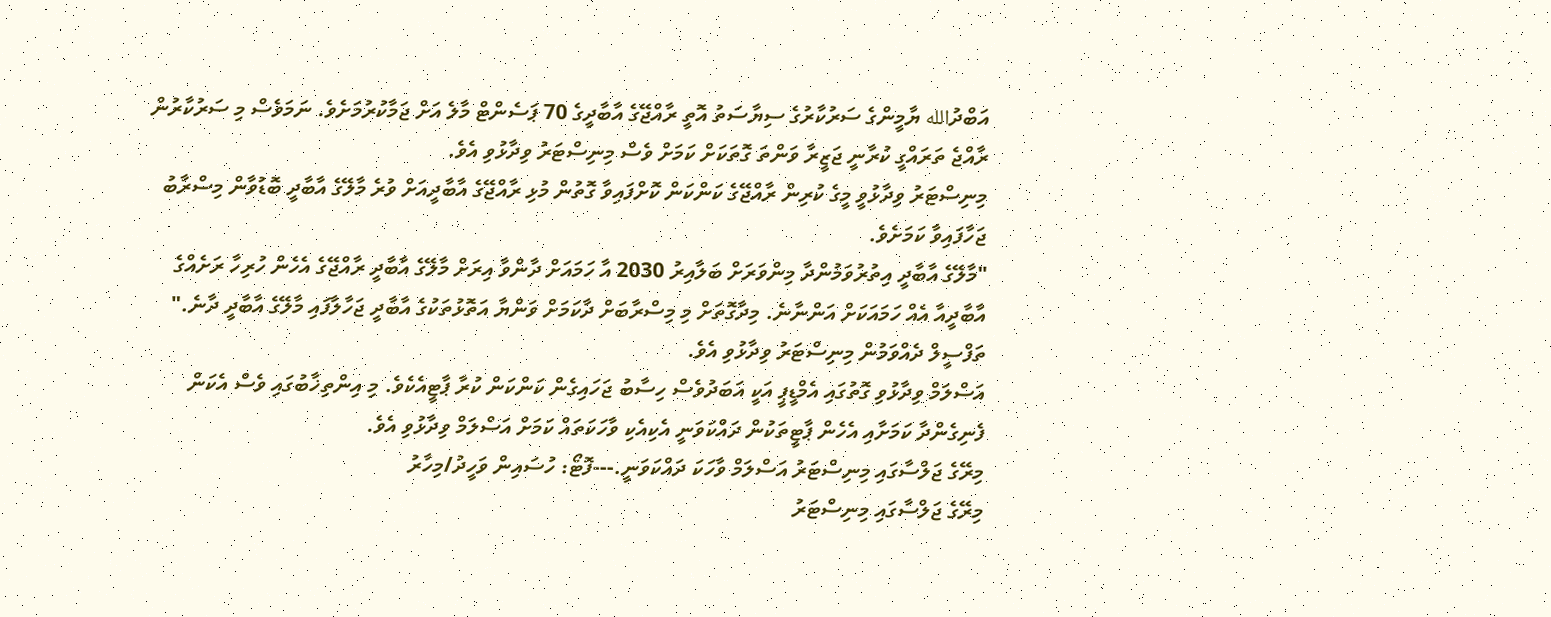އަބްދުالله ޔާމީންގެ ސަރުކާރުގެ ސިޔާސަތު އޮތީ ރާއްޖޭގެ އާބާދީގެ 70 ޕަސެންޓް މާލެ އަށް ޖަމާކުރުމަށެވެ. ނަމަވެސް މި ސަރުކާރުން ރާއްޖެ ތަރައްގީ ކުރާނީ ޖަޒީރާ ވަންތަ ގޮތަކަށް ކަމަށް ވެސް މިނިސްޓަރު ވިދާޅުވި އެވެ.
މިނިސްޓަރު ވިދާޅުވީ މީގެ ކުރިން ރާއްޖޭގެ ކަންކަން ކޮށްފައިވާ ގޮތުން މުޅި ރާއްޖޭގެ އާބާދީއަށް ވުރެ މާލޭގެ އާބާދީ ބޮޑުވާން މިސްރާބު ޖަހާފައިވާ ކަމަށެވެ.
"މާލޭގެ އާބާދީ އިތުރުވަމުންދާ މިންވަރަށް ބަލާއިރު 2030 އާ ހަމައަށް ދާންވާ އިރަށް މާލޭގެ އާބާދީ ރާއްޖޭގެ އެހެން ހުރިހާ ރަށެއްގެ އާބާދީއާ އެއް ހަމައަކަށް އަންނާނެ. މިދާގޮތަށް މި މިސްރާބަށް ދާކަމަށް ވަންޔާ އަތޮޅުތަކުގެ އާބާދީ ޖަހާލާފައި މާލޭގެ އާބާދީ ދާނެ." ތަފްސީލް ދެއްވަމުން މިނިސްޓަރު ވިދާޅުވި އެވެ.
އަސްލަމް ވިދާޅުވި ގޮތުގައި އެމްޑީޕީ އަކީ އަބަދުވެސް ހިސާބު ޖަހައިގެން ކަންކަން ކުރާ ޕާޓީއެކެވެ. މި އިންތިޚާބުގައި ވެސް އެކަން ފެނިގެންދާ ކަމަށާއި އެހެން ޕާޓީތަކުން ދައްކަވަނީ އެކިއެކި ވާހަކަތައް ކަމަށް އަސްލަމް ވިދާޅުވި އެވެ.
މިރޭގެ ޖަލްސާގައި މިނިސްޓަރު އަސްލަމް ވާހަކަ ދައްކަވަނީ.---ފޮޓޯ: ހުސައިން ވަހީދު/މިހާރު
މިރޭގެ ޖަލްސާގައި މިނިސްޓަރު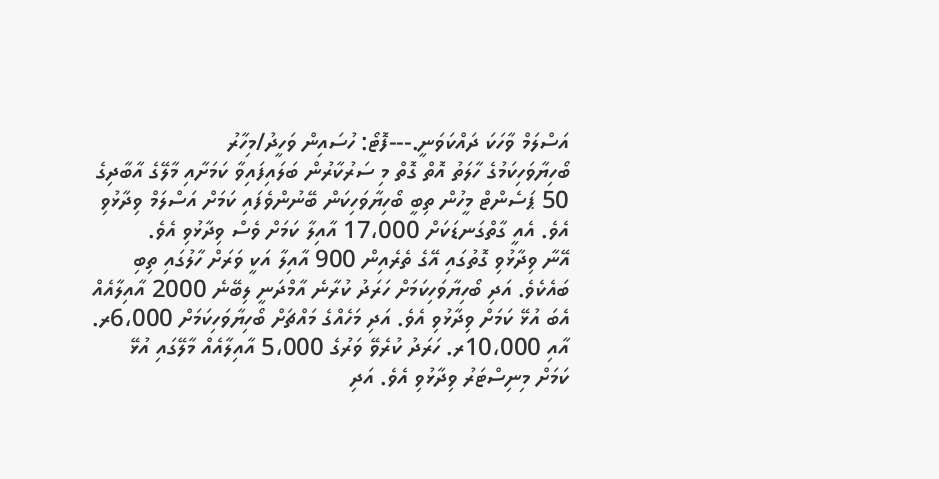އަސްލަމް ވާހަކަ ދައްކަވަނީ.---ފޮޓޯ: ހުސައިން ވަހީދު/މިހާރު
ބޯހިޔާވަހިކަމުގެ ހާލަތު އޮތް ގޮތް މި ސަރުކާރުން ބަލައިފައިވާ ކަމަށާއި މާލޭގެ އާބާދިގެ 50 ޕަސެންޓް މީހުން ތިބީ ބޯހިޔާވަހިކަން ބޭނުންވެފައި ކަމަށް އަސްލަމް ވިދާޅުވި އެވެ. އެއީ ގާތްގަނޑަކަށް 17،000 އާއިލާ ކަމަށް ވެސް ވިދާޅުވި އެވެ.
އޭނާ ވިދާޅުވި ގޮތުގައި އޭގެ ތެރެއިން 900 އާއިލާ އަކީ ވަރަށް ހާލުގައި ތިބި ބައެކެވެ. އަދި ބޯހިޔާވަހިކަމަށް ހަރަދު ކުރާނެ އާމްދަނީ ލިބޭނެ 2000 އާއިލާއެއް އެބަ އުޅޭ ކަމަށް ވިދާޅުވި އެވެ. އަދި މަހެއްގެ މައްޗަށް ބޯހިޔާވަހިކަމަށް 6،000ރ. އާއި 10،000ރ. ހަރަދު ކުރެވޭ ވަރުގެ 5،000 އާއިލާއެއް މާލޭގައި އުޅޭ ކަމަށް މިނިސްޓަރު ވިދާޅުވި އެވެ. އަދި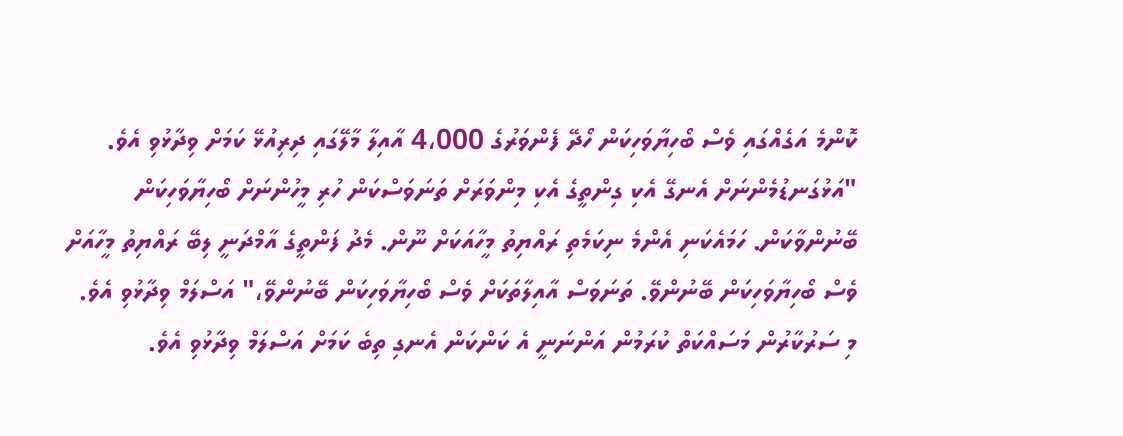ކޮންމެ އަގެއްގައި ވެސް ބޯހިޔާވަހިކަން ހޯދޭ ފެންވަރުގެ 4،000 އާއިލާ މާލޭގައި ދިރިއުޅޭ ކަމަށް ވިދާޅުވި އެވެ.
"އަޅުގަނޑުމެންނަށް އެނގޭ އެކި ގިންތީގެ އެކި މިންވަރަށް ތަނަވަސްކަން ހުރި މީހުންނަށް ބޯހިޔާވަހިކަން ބޭނުންވާކަން. ހަމައެކަނި އެންމެ ނިކަމެތި ރައްޔިތު މީހާއަކަށް ނޫން. މެދު ފަންތީގެ އާމްދަނީ ލިބޭ ރައްޔިތު މީހާއަށް ވެސް ބޯހިޔާވަހިކަން ބޭނުންވޭ. ތަނަވަސް އާއިލާތަކަށް ވެސް ބޯހިޔާވަހިކަން ބޭނުންވޭ،" އަސްލަމް ވިދާޅުވި އެވެ.
މި ސަރުކާރުން މަސައްކަތް ކުރަމުން އަންނަނީ އެ ކަންކަން އެނގި ތިބެ ކަމަށް އަސްލަމް ވިދާޅުވި އެވެ.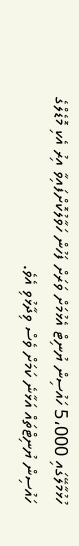ހުޅުމާލޭގައި 5،000 ހައުސިން ޔުނިޓް އެޅުމަށް ވަރަށް ފަހުން ހަވާލުކޮށްފައިވާ އިރު އެކި މޮޑެލްގެ ހައުސިން ޔުނިޓްތައް އަޅާނެ ކަމަށް ވެސް ވިދާޅުވި އެވެ.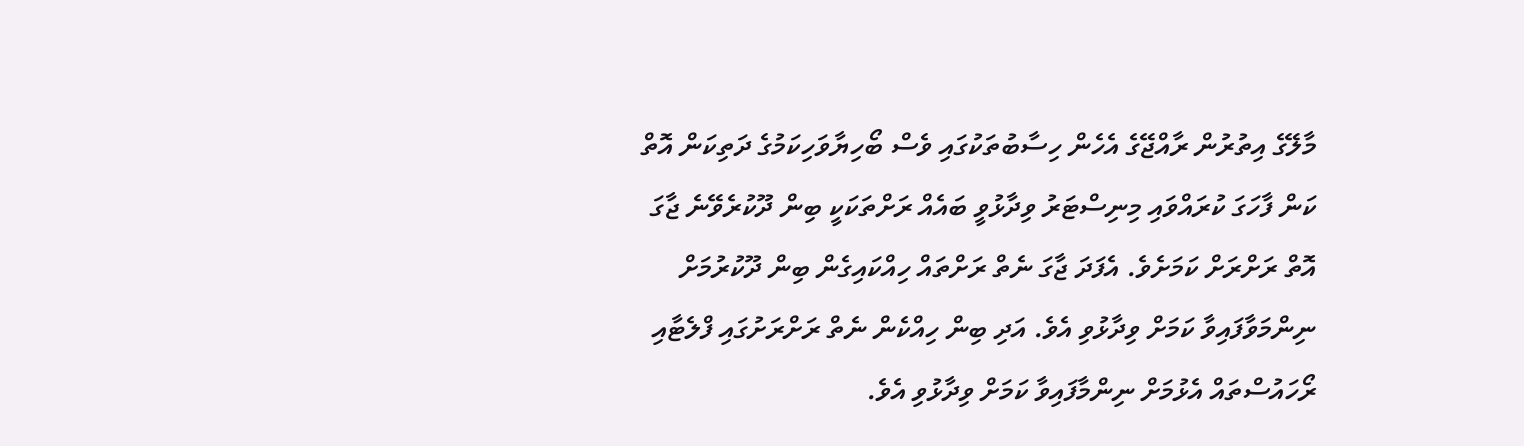މާލޭގެ އިތުރުން ރާއްޖޭގެ އެހެން ހިސާބުތަކުގައި ވެސް ބޯހިޔާވަހިކަމުގެ ދަތިކަން އޮތް ކަން ފާހަގަ ކުރައްވައި މިނިސްޓަރު ވިދާޅުވީ ބައެއް ރަށްތަކަކީ ބިން ދޫކުރެވޭނެ ޖާގަ އޮތް ރަށްރަށް ކަމަށެވެ. އެފަދަ ޖާގަ ނެތް ރަށްތައް ހިއްކައިގެން ބިން ދޫކުރުމަށް ނިންމަވާފައިވާ ކަމަށް ވިދާޅުވި އެވެ. އަދި ބިން ހިއްކެން ނެތް ރަށްރަށުގައި ފްލެޓާއި ރޯހައުސްތައް އެޅުމަށް ނިންމާފައިވާ ކަމަށް ވިދާޅުވި އެވެ.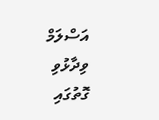އަސްލަމް ވިދާޅުވި ގޮތުގައި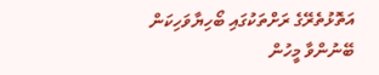އަތޮޅުތެރޭގެ ރަށްތަކުގައި ބޯހިޔާވަހިކަން ބޭނުންވާ މީހުން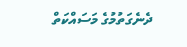ދެނެގަތުމުގެ މަސައްކަތް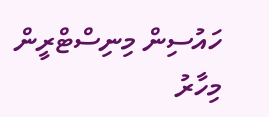ހައުސިން މިނިސްޓްރީން މިހާރު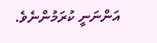އަންނަނީ ކުރަމުންނެވެ.